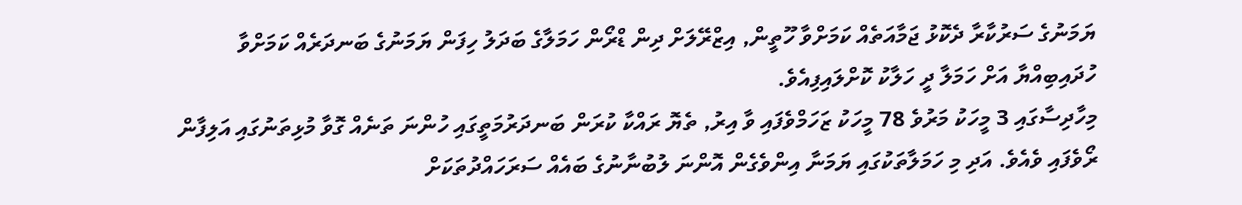ޔަމަނުގެ ސަރުކާރާ ދެކޮޅު ޖަމާއަތެއް ކަމަށްވާ ހޫތީން, އިޒްރޭލަށް ދިން ޑްރޯން ހަމަލާގެ ބަދަލު ހިފަން ޔަމަނުގެ ބަނދަރެއް ކަމަށްވާ ހުދައިބިއްޔާ އަށް ހަމަލާ ދީ ހަލާކު ކޮށްލައިފިއެވެ.
މިހާދިސާގައި 3 މީހަކު މަރުވެ 78 މީހަކު ޒަހަމްވެފައި ވާ އިރު, ތެޔޮ ރައްކާ ކުރަން ބަނދަރުމަތީގައި ހުންނަ ތަނެއް ގޮވާ މުޅިތަނުގައި އަލިފާން ރޯވެފައި ވެއެވެ. އަދި މި ހަމަލާތަކުގައި ޔަމަނާ އިންވެގެން އޮންނަ ލުބުނާނުގެ ބައެއް ސަރަހައްދުތަކަށް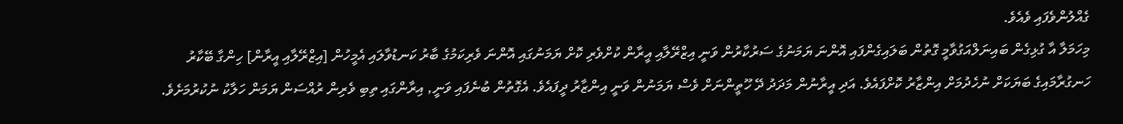ގެއްލުންވެފައި ވެއެވެ.
މިހަމަލާ އާ ގުޅިގެން ބައިނަލްއަގުވާމީ ގޮތުން ބަލައިގެންފައި އޮންނަ ޔަމަނުގެ ސަރުކާރުން ވަނީ އިޒްރޭލާއި އީރާން ކުށްވެރި ކޮށް ޔަމަނުގައި އޮންނަ ވެރިކަމުގެ ބާރު ކަނޑުވާލައި އެމީހުން [އިޒްރޭލާއި އީރާން] ހިންގާ ބޭކާރު ހަނގުރާމައިގެ ބަޔަކަށް ނުހެދުމަށް އިންޒާރު ކޮށްފައެވެ. އަދި އީރާނުން މަދަދު ދޭ ހޫތީންނަށް ވެސް ޔަމަނުން ވަނީ އިންޒާރު ދީފައެވެ. އެގޮތުން ބުނެފައި ވަނީ, އިރާންގައި ތިބި ވެރިން ރުއްސަން ޔަމަން ހަލާކު ނުކުރުމަށެވެ.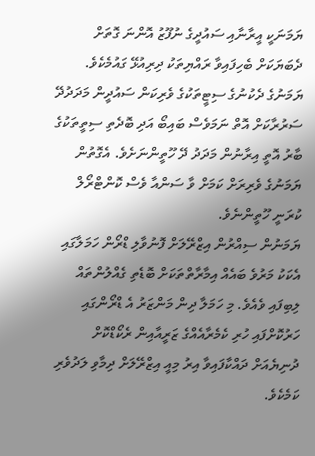ޔަމަނަކީ އީރާނާއި ސައުދީގެ ނުފޫޒު އޮންނަ ގޮތަށް ދެބަޔަކަށް ބެހިފައިވާ ރައްޔިތަކު ދިރިއުޅޭ ގައުމެކެވެ. ޔަމަނުގެ ދެކުނުގެ ސިޓީތަކުގެ ވެރިކަން ސައުދީން މަދަދުދޭ ސަރުރާކަށް އޮތް ނަމަވެސް ބައިބޯ އަދި ބޮދެތި ސިތީތަކުގެ ބާރު އޮތީ އިރާނުން މަދަދު ދޭ ހޫތީންނަށެވެ. އެގޮތުން ޔަމަނުގެ ވެރިރަށް ކަމަށް ވާ ސަންއާ ވެސް ކޮންޓްރޯލް ކުރަނީ ހޫތީންނެވެ.
ޔަމަނުން ސިއްރުން އިޒްރޭލަށް ފޮނުވާލި ޑްރޯން ހަމަލާގައި އެކަކު މަރުވެ ބައެއް އިމާރާތްތަކަށް ބޮޑެތި ގެއްލުންތައް ލިބިފައި ވެއެވެ. މި ހަމަލާ ދިން މަންޒަރު އެ ޑްރޯންގައި ހަރުކޮށްފައި ހުރި ކެމެރާއެއްގެ ޒަރީއާއިން ރެކޯޑްކޮށް ދުނިޔެއަށް ދައްކާފައިވާ އިރު މިއީ އިޒްރޭލަށް ދިމާވި ލަދުވެރި ކަމެކެވެ.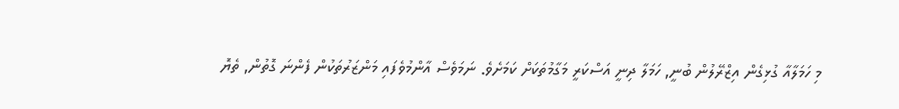މި ހަމަލާއާ ގުޅިގެން އިޒްރޭލުން ބުނީ, ހަމަލާ ދިނީ އަސްކަރީ މަގާމުތަކަށް ކަމަށެވެ. ނަމަވެސް އާންމުވެފައި މަންޒަރުތަކުން ފެންނަ ގޮތުން, ތެޔޮ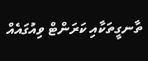ތާނގީތަކާއި ކަރަންޓް ވިއުގައެއް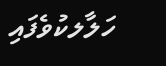ހަލާލކުވެފައި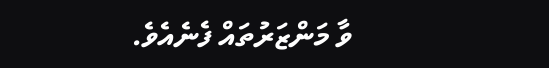ވާ މަންޒަރުތައް ފެނެއެވެ.